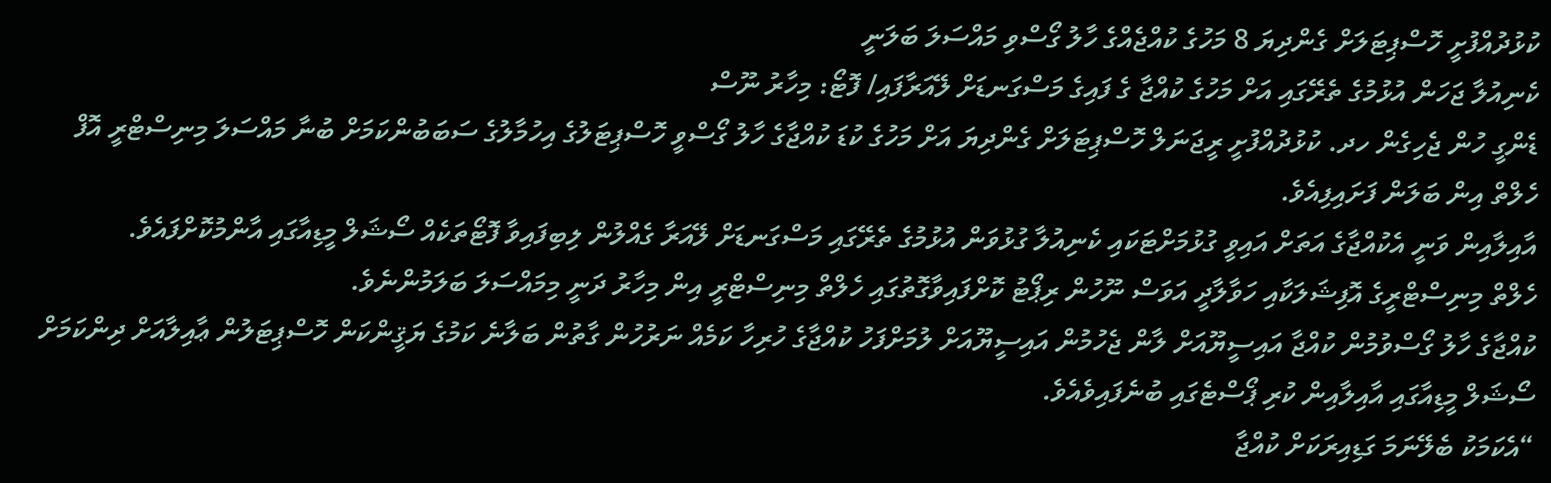ކުޅުދުއްފުށީ ހޮސްޕިޓަލަށް ގެންދިޔަ 8 މަހުގެ ކުއްޖެއްގެ ހާލު ގޯސްވި މައްސަލަ ބަލަނީ
ކެނިއުލާ ޖަހަން އުޅުމުގެ ތެރޭގައި އަށް މަހުގެ ކުއްޖާ ގެ ފައިގެ މަސްގަނޑަށް ލޭއަރާފައި/ ފޮޓޯ: މިހާރު ނޫސް
ޑެންގީ ހުން ޖެހިގެން ހދ. ކުޅުދުއްފުށީ ރީޖަނަލް ހޮސްޕިޓަލަށް ގެންދިޔަ އަށް މަހުގެ ކުޑަ ކުއްޖާގެ ހާލު ގޯސްވީ ހޮސްޕިޓަލުގެ އިހުމާލުގެ ސަބަބުންކަމަށް ބުނާ މައްސަލަ މިނިސްޓްރީ އޮފް ހެލްތް އިން ބަލަން ފަށައިފިއެވެ.
އާއިލާއިން ވަނީ އެކުއްޖާގެ އަތަށް އައިވީ ގުޅުމަށްޓަކައި ކެނިއުލާ ގުޅުވަން އުޅުމުގެ ތެރޭގައި މަސްގަނޑަށް ލޭއަރާ ގެއްލުން ލިބިފައިވާ ފޮޓޯތަކެއް ސޯޝަލް މީޑިއާގައި އާންމުކޮށްފައެވެ.
ހެލްތް މިނިސްޓްރީގެ އޮފިޝަލަކާއި ހަވާލާދީ އަވަސް ނޫހުން ރިޕޯޓު ކޮށްފައިވާގޮތުގައި ހެލްތް މިނިސްޓްރީ އިން މިހާރު ދަނީ މިމައްސަލަ ބަލަމުންނެވެ.
ކުއްޖާގެ ހާލު ގޯސްވުމުން ކުއްޖާ އައިސީޔޫއަށް ލާން ޖެހުމުން އައިސީޔޫއަށް ލުމަށްފަހު ކުއްޖާގެ ހުރިހާ ކަމެއް ނަރުހުން ގާތުން ބަލާނެ ކަމުގެ ޔަޤީންކަން ހޮސްޕިޓަލުން ޢާއިލާއަށް ދިންކަމަށް ސޯޝަލް މީޑިއާގައި އާއިލާއިން ކުރި ޕޯސްޓެގައި ބުނެފައިވެއެވެ.
“އެކަމަކު ބެލޭނަމަ ގަޑިއިރަކަށް ކުއްޖާ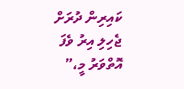ކައިރިން ދުރަށް ޖެހިލި އިރު ވެފަ އޮތްވަރު މީ،”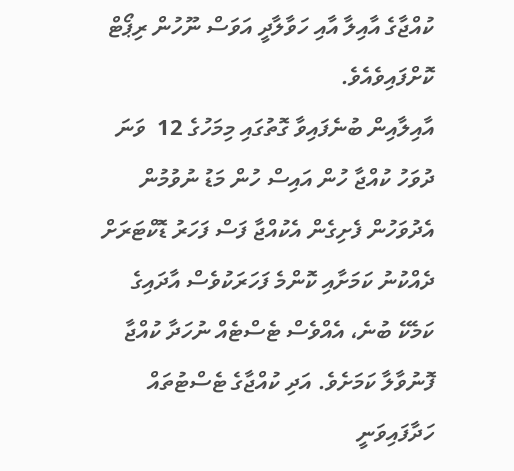ކުއްޖާގެ އާއިލާ އާއި ހަވާލާދީ އަވަސް ނޫހުން ރިޕޯޓް ކޮށްފައިވެއެވެ.
އާއިލާއިން ބުނެފައިވާ ގޮތުގައި މިމަހުގެ 12  ވަނަ ދުވަހު ކުއްޖާ ހުން އައިސް ހުން މަޑު ނުވުމުން އެދުވަހުން ފެށިގެން އެކުއްޖާ ފަސް ފަހަރު ޑޮކްޓަރަށް ދެއްކުނު ކަމަށާއި ކޮންމެ ފަހަރަކުވެސް އާދައިގެ ކަމެކޭ ބުނެ، އެއްވެސް ޓެސްޓެއް ނުހަދާ ކުއްޖާ ފޮނުވާލާ ކަމަށެވެ. އަދި ކުއްޖާގެ ޓެސްޓުތައް ހަދާފައިވަނީ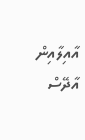އާއިލާއިން އާދޭސް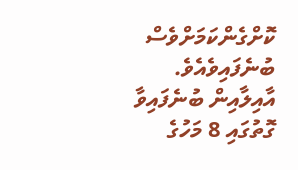ކޮށްގެންކަމަށްވެސް ބުނެފައިވެއެވެ.
އާއިލާއިން ބުނެފައިވާ ގޮތުގައި 8 މަހުގެ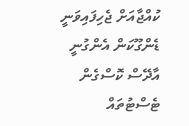ކުއްޖާއަށް ޖެހިފައިވަނީ ޑެންގޫކަން އެންގުނީ އާދޭސް ކޮސްގެން ޓެސްޓުތައް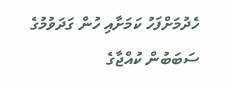ހެދުމަށްފަހު ކަމަށާއި ހުން ގަދަވުމުގެ ސަބަބުން ކުއްޖާގެ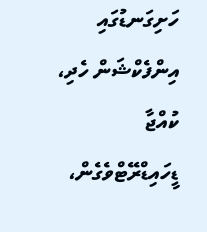ހަށިގަނޑުގައި އިންފެކްޝަން ހެދި، ކުއްޖާ ޑީހައިޑްރޭޓްވެގެން،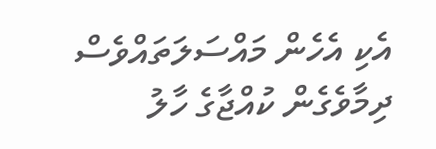އެކި އެހެން މައްސަލަތައްވެސް ދިމާވެގެން ކުއްޖާގެ ހާލު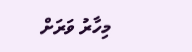މިހާރު ވަރަށް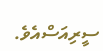ސީރިއަސްއެވެ.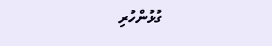ގުޅުންހުރި